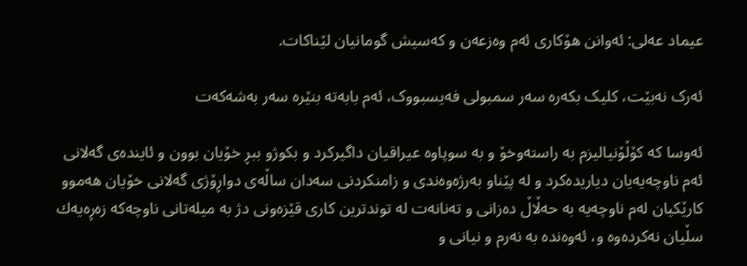عیماد عه‌لی: ئه‌وانن هۆكاری ئه‌م وه‌زعه‌ن و كه‌سیش گومانیان لێناكات.

ئەرک نەبێت، کلیک بکەرە سەر سمبولی فەیسبووک، ئەم بابەتە بنێرە سەر بەشەکەت

ئه‌وسا كه‌ كۆڵۆنیالیزم به‌ راسته‌وخۆ و به‌ سوپاوه‌ عیراقیان داگیركرد و بكوژو ببڕ خۆیان بوون و ئاینده‌ی گه‌لانی ئه‌م ناوچه‌یه‌یان دیاریده‌كرد و له‌ پێناو به‌رژه‌وه‌ندی و زامنكردنی سه‌دان ساڵه‌ی دواڕۆژی گه‌لانی خۆیان هه‌موو كارێكیان له‌م ناوچه‌یه‌ به‌ حه‌ڵاڵ ده‌زانی و ته‌نانه‌ت له‌ توندترین كاری قێزه‌ونی دژ به‌ میله‌تانی ناوچه‌كه‌ زه‌ڕه‌یه‌ك سڵیان نه‌كرده‌وه‌ و، ئه‌وه‌نده‌ به‌ نه‌رم و نیانی و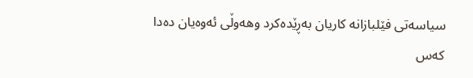سیاسه‌تی فێلبازانه‌ كاریان به‌ڕێده‌كرد وهه‌وڵی ئه‌وه‌یان ده‌دا كه‌س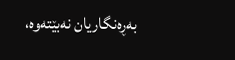به‌ڕه‌نگاریان نه‌بێته‌وه‌،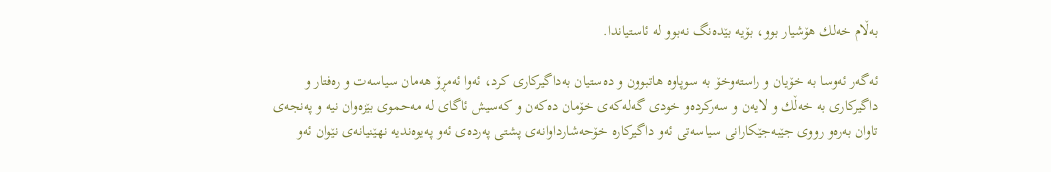به‌ڵام خه‌لك هۆشیار بوو، بۆیه‌ بێده‌نگ نه‌بوو له‌ ئاستیاندا.

ئه‌گه‌ر ئه‌وسا به‌ خۆیان و راسته‌وخۆ به‌ سوپاوه‌ هاتبوون و ده‌ستیان به‌داگیركاری كرد، ئه‌وا ئه‌مڕۆ هه‌مان سیاسه‌ت و ره‌فتار و داگیركاری به‌ خه‌ڵك و لایه‌ن و سه‌ركرده‌و خودی گه‌له‌كه‌ی خۆمان ده‌كه‌ن و كه‌سیش ئاگای له‌ مه‌حموی بێزه‌وان نیه‌ و په‌نجه‌ی تاوان به‌ره‌و رووی جێبه‌جێكارانی سیاسه‌تی ئه‌و داگیركاره‌ خۆحه‌شارداوانه‌ی پشتی په‌رده‌ی ئه‌و په‌یوه‌ندیه‌ نهێنیانه‌ی نێوان ئه‌و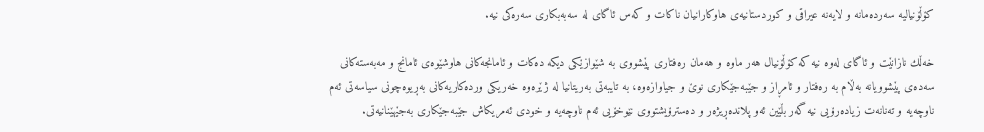كۆڵۆنیالیه‌ سه‌رده‌مانه‌ و لایه‌نه‌ عیراقی و كوردستانیه‌ی هاوكارانیان ناكات و كه‌س ئاگای له‌ سه‌به‌بكاری سه‌ره‌كی نیه‌.

خه‌ڵك نازانێت و ئاگای له‌وه‌ نیه‌ كه‌ كۆڵۆنیال هه‌ر ماوه‌ و هه‌مان ره‌فتاری پێشووی به‌ شێوازێكی دیكه‌ ده‌كات و ئامانجه‌كانی هاوشێوه‌ی ئامانج و مه‌به‌سته‌كانی سه‌ده‌ی پێشوویانه‌ به‌ڵام به‌ ره‌فتار و ئامڕاز و جێبه‌جێكاری نوێ و جیاوازه‌وه‌، به‌ تایبه‌تی به‌ریتانیا له‌ ژێره‌وه‌ خه‌ریكی ورده‌كاریه‌كانی به‌ڕیوه‌چونی سیاسه‌تی ئه‌م ناوچه‌یه‌ و ته‌نانه‌ت زیاده‌رۆیی نیه‌ گه‌ر بڵێین ئه‌و پلانده‌ڕیژه‌ر و ده‌سترۆیشتووی نێوخۆیی ئه‌م ناوچه‌یه‌ و خودی ئه‌مریكاش جێبه‌جێكاری به‌جێهێنانیه‌تی.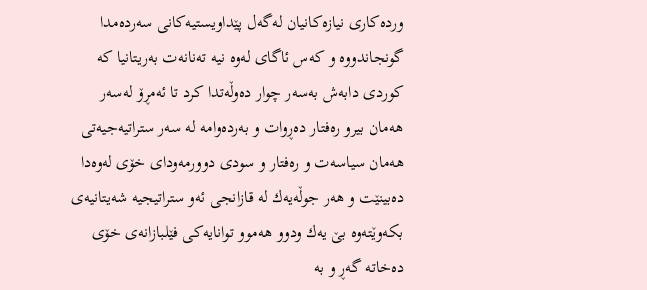ورده‌كاری نیازه‌كانیان له‌گه‌ل پێداویستیه‌كانی سه‌رده‌مدا گونجاندووه‌ و كه‌س ئاگای له‌وه‌ نیه‌ ته‌نانه‌ت به‌ریتانیا كه‌ كوردی دابه‌ش به‌سه‌ر چوار ده‌وڵه‌تدا كرد تا ئه‌مڕۆ له‌سه‌ر هه‌مان بیرو ره‌فتار ده‌ڕوات و به‌رده‌وامه‌ له‌ سه‌ر ستراتیه‌جیه‌تی هه‌مان سیاسه‌ت و ره‌فتار و سودی دوورمه‌ودای خۆی له‌وه‌دا ده‌بینێت و هه‌ر جوڵه‌یه‌ك له‌ قازانجی ئه‌و ستراتیجیه‌ شه‌یتانیه‌ی بكه‌وێته‌وه‌ بێ یه‌ك ودوو هه‌موو توانایه‌كی فێلبازانه‌ی خۆی ده‌خاته‌ گه‌ڕ و به‌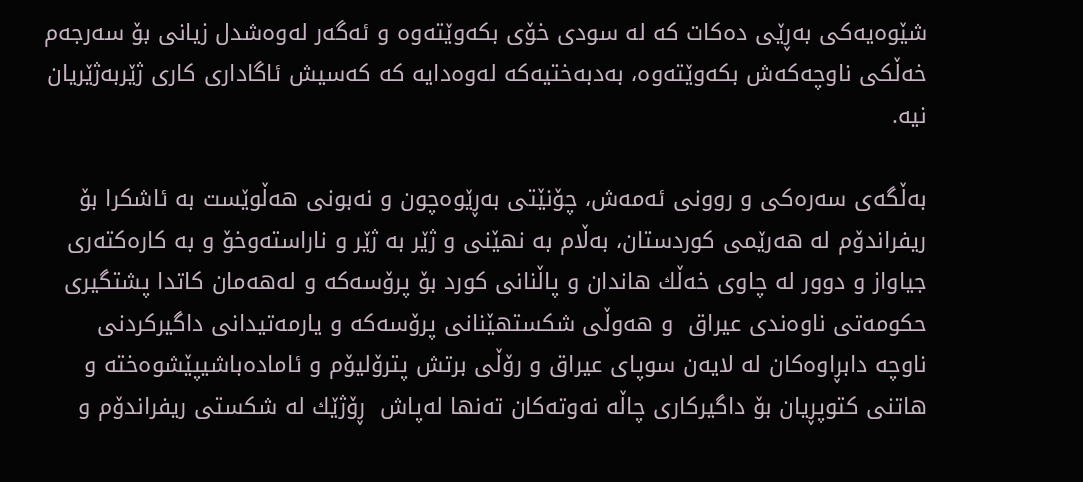شێوه‌یه‌كی به‌ڕێی ده‌كات كه‌ له‌ سودی خۆی بكه‌وێته‌وه‌ و ئه‌گه‌ر له‌وه‌شدل زیانی بۆ سه‌رجه‌م خه‌ڵكی ناوچه‌كه‌ش بكه‌وێته‌وه‌، به‌دبه‌ختیه‌كه‌ له‌وه‌دایه‌ كه‌ كه‌سیش ئاگاداری كاری ژێربه‌ژێریان نیه‌.

به‌ڵگه‌ی سه‌ره‌كی و روونی ئه‌مه‌ش، چۆنێتی به‌ڕێوه‌چون و نه‌بونی هه‌ڵوێست به‌ ئاشكرا بۆ ریفراندۆم له‌ هه‌رێمی كوردستان، به‌ڵام به‌ نهێنی و ژێر به‌ ژێر و ناراسته‌وخۆ و به‌ كاره‌كته‌ری جیاواز و دوور له‌ چاوی خه‌ڵك هاندان و پاڵنانی كورد بۆ پرۆسه‌كه‌ و له‌هه‌مان كاتدا پشتگیری حكومه‌تی ناوه‌ندی عیراق  و هه‌وڵی شكستهێنانی پرۆسه‌كه‌ و یارمه‌تیدانی داگیركردنی  ناوچه‌ دابڕاوه‌كان له‌ لایه‌ن سوپای عیراق و رۆڵی برتش پترۆلیۆم و ئاماده‌باشیپێشوه‌خته‌ و هاتنی كتوپڕیان بۆ داگیركاری چاڵه‌ نه‌وته‌كان ته‌نها له‌پاش  ڕۆژێك له‌ شكستی ریفراندۆم و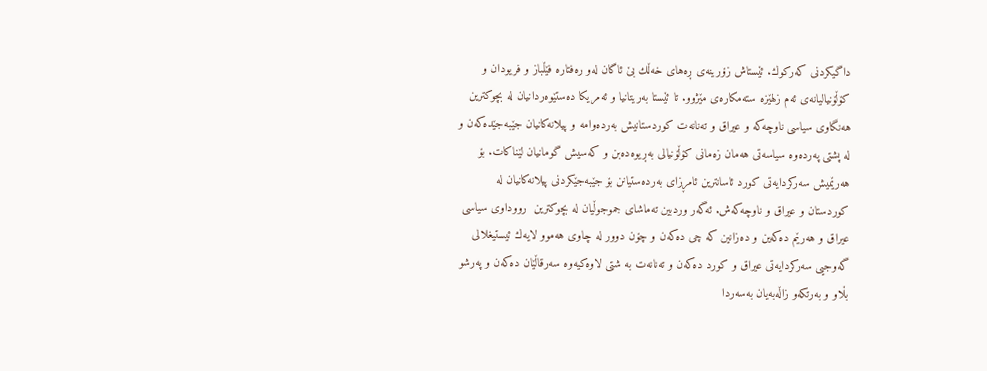داگیكردنی كه‌ركوك. ئێستاش زۆرینه‌ی ڕه‌های خه‌ڵك بێ ئاگان له‌و ره‌فتاره‌ فێڵباز و فریودان و كۆڵۆنیالیانه‌ی ئه‌م زلهێزه‌ سته‌مكاره‌ی مێژوو. تا ئێستا به‌ریتانیا و ئه‌مریكا ده‌ستێوه‌ردانیان له‌ بچوكترین هه‌نگاوی سیاسی ناوچه‌كه‌ و عیراق و ته‌نانه‌ت كوردستانیش به‌رده‌وامه‌ و پیلانه‌كانیان جێبه‌جێده‌كه‌ن و له‌ پشتی په‌رده‌وه‌ سیاسه‌تی هه‌مان زه‌مانی كۆڵۆنیالی به‌ڕیوه‌ده‌بن و كه‌سیش گومانیان لێناكات. بۆ هه‌رێمیش سه‌ركردایه‌تی كورد ئاسانترین ئامڕزای به‌رده‌ستیانن بۆ جێبه‌جێكردنی پیلانه‌كانیان له‌ كوردستان و عیراق و ناوچه‌كه‌ش. ئه‌گه‌ر وردبین ته‌ماشای جموجوڵیان له‌ بچوكترین  رووداوی سیاسی عیراق و هه‌رێم ده‌كه‌ین و ده‌زانین كه‌ چی ده‌كه‌ن و چۆن دوور له‌ چاوی هه‌موو لایه‌ك ئیستیغلالی گه‌وجیی سه‌ركردایه‌تی عیراق و كورد ده‌كه‌ن و ته‌نانه‌ت به‌ شتی لاوه‌كیه‌وه‌ سه‌رقاڵێان ده‌كه‌ن و په‌رشو بڵاو و به‌رتكه‌و زاڵه‌به‌یان به‌سه‌ردا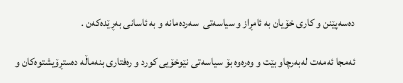ده‌سه‌پێنن و كاری خۆیان به‌ ئامڕاز و سیاسه‌تی  سه‌رده‌مانه‌ و به‌ ئاسانی به‌ڕێده‌كه‌ن .

ئه‌مجا ئه‌مه‌ت له‌به‌رچاو بێت و وه‌ره‌وه‌ بۆ سیاسه‌تی نێوخۆیی كورد و ره‌فتاری بنه‌ماڵه‌ ده‌ستڕۆیشتوه‌كان و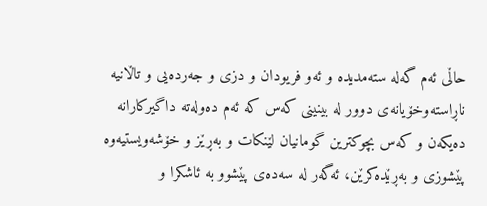حاڵی ئه‌م گه‌له‌ سته‌مدیده‌ و ئه‌و فریودان و دزی و جه‌رده‌یی و تاڵانیه‌  ناڕاسته‌وخۆیانه‌ی دوور له‌ بینینی كه‌س كه‌ ئه‌م ده‌وله‌ته‌ داگیركارانه‌ ده‌یكه‌ن و كه‌س بچوكترین گومانیان لێنكات و به‌ڕێز و خۆشه‌ویستیه‌وه‌ پێشوزی و به‌ڕێده‌كرێن، ئه‌گه‌ر له‌ سه‌ده‌ی پێشوو به‌ ئاشكرا و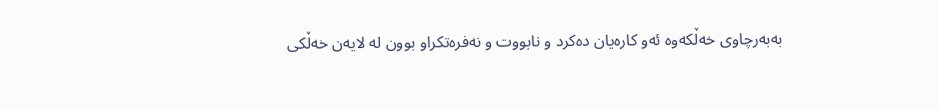به‌به‌رچاوی خه‌ڵكه‌وه‌ ئه‌و كاره‌یان ده‌كرد و نابووت و نه‌فره‌تكراو بوون له‌ لایه‌ن خه‌ڵكی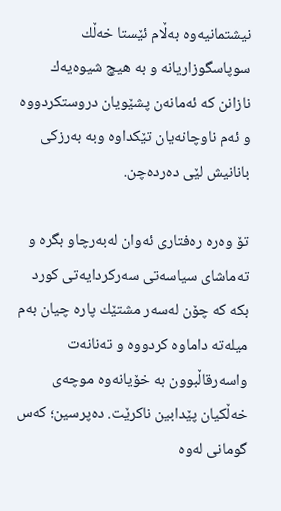نیشتمانیه‌وه‌ به‌ڵام ئێستا خه‌ڵك سوپاسگوزاریانه‌ و به‌ هیچ شیوه‌یه‌ك نازانن كه‌ ئه‌مانه‌ن پشێویان دروستكردووه‌ و ئه‌م ناوچانه‌یان تێكداوه‌ وبه‌ به‌رزكی بانانیش لێی ده‌رده‌چن.

تۆ وه‌ره‌ ره‌فتاری ئه‌وان له‌به‌رچاو بگره‌ و ته‌ماشای سیاسه‌تی سه‌ركردایه‌تی كورد بكه‌ كه‌ چۆن له‌سه‌ر مشتێك پاره‌ چیان به‌م میله‌ته‌ داماوه‌ كردووه‌ و ته‌نانه‌ت واسه‌رقاڵبوون به‌ خۆیانه‌وه‌ موچه‌ی خه‌ڵكیان پێدابین ناكرێت. ده‌پرسین؛ كه‌س گومانی له‌وه‌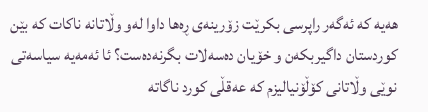هه‌یه‌ كه‌ ئه‌گه‌ر راپرسی بكرێت زۆرینه‌ی ڕه‌ها داوا له‌و وڵاتانه‌ ناكات كه‌ بێن كوردستان داگیربكه‌ن و خۆیان ده‌سه‌لات بگرنه‌ده‌ست؟ ئا ئه‌مه‌یه‌ سیاسه‌تی نوێی وڵاتانی كۆڵۆنیالیزم كه‌ عه‌قڵی كورد ناگاته‌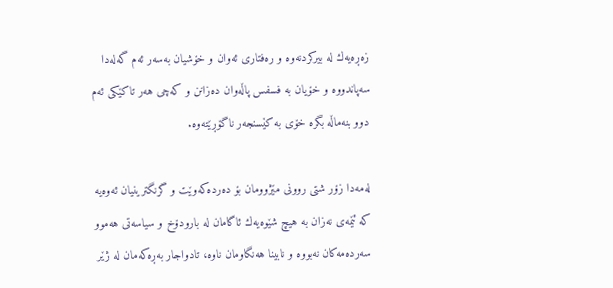زه‌ڕه‌یه‌ك له‌ بیركردنه‌وه‌ و ره‌فتاری ئه‌وان و خۆشیان به‌سه‌ر ئه‌م گه‌له‌دا سه‌پاندووه‌ و خۆیان به‌ فسفس پاڵه‌وان ده‌زانن و كه‌چی هه‌ر تاكێكی ئه‌م دوو بنه‌ماڵه‌ بگره‌ خۆی به‌ كێسنجه‌ر ناگۆڕێته‌وه‌.

له‌مه‌دا زۆر شتی روونی مێژوومان بۆ ده‌رده‌كه‌وێت و گرنگترینیان ئه‌وه‌یه‌ كه‌ ئێمه‌ی نه‌زان به‌ هیچ شێوه‌یه‌ك ئاگامان له‌ بارودۆخ و سیاسه‌تی هه‌موو سه‌رده‌مه‌كان نه‌بووه‌ و نابینا هه‌نگاومان ناوه‌، تادواجار به‌ڕه‌كه‌مان له‌ ژێر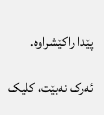پێدا راكێشراوه‌.

ئەرک نەبێت، کلیک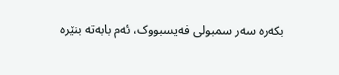بکەرە سەر سمبولی فەیسبووک، ئەم بابەتە بنێرە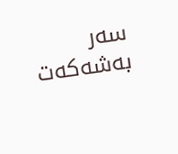سەر بەشەکەت